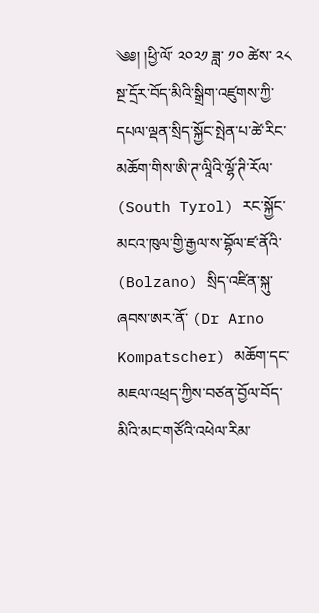༄༅། །ཕྱི་ལོ་ ༢༠༢༡ ཟླ་ ༡༠ ཚེས་ ༢༨ སྔ་དྲོར་བོད་མིའི་སྒྲིག་འཛུགས་ཀྱི་དཔལ་ལྡན་སྲིད་སྐྱོང་སྤེན་པ་ཚེ་རིང་མཆོག་གིས་ཨི་ཊ་ལཱིའི་ལྷོ་ཊི་རོལ་ (South Tyrol) རང་སྐྱོང་མངའ་ཁུལ་གྱི་རྒྱལ་ས་བྷོལ་ཛ་ནོའི་ (Bolzano) སྲིད་འཛིན་སྐུ་ཞབས་ཨར་ནོ་ (Dr Arno Kompatscher) མཆོག་དང་མཇལ་འཕྲད་ཀྱིས་བཙན་བྱོལ་བོད་མིའི་མང་གཙོའི་འཕེལ་རིམ་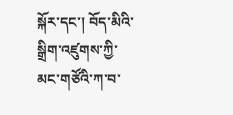སྐོར་དང་། བོད་མིའི་སྒྲིག་འཛུགས་ཀྱི་མང་གཙོའི་ཀ་བ་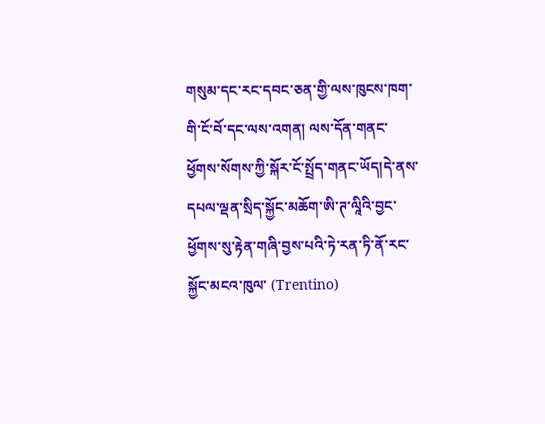གསུམ་དང་རང་དབང་ཅན་གྱི་ལས་ཁུངས་ཁག་གི་ངོ་བོ་དང་ལས་འགན། ལས་དོན་གནང་ཕྱོགས་སོགས་ཀྱི་སྐོར་ངོ་སྤྲོད་གནང་ཡོད།དེ་ནས་དཔལ་ལྡན་སྲིད་སྐྱོང་མཆོག་ཨི་ཊ་ལཱིའི་བྱང་ཕྱོགས་སུ་རྟེན་གཞི་བྱས་པའི་ཏེ་རན་ཏི་ནོ་རང་སྐྱོང་མངའ་ཁུལ་ (Trentino)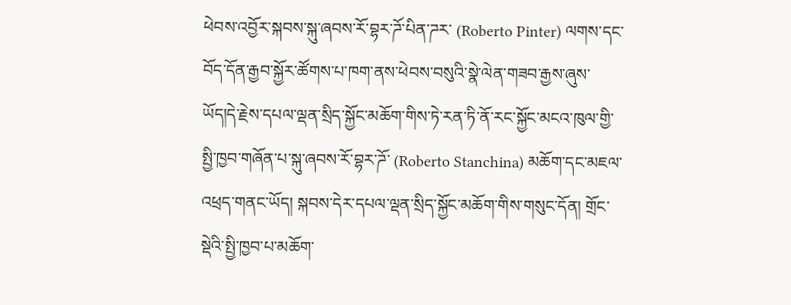ཕེབས་འབྱོར་སྐབས་སྐུ་ཞབས་རོ་བྷར་ཌོ་པིན་ཌར་ (Roberto Pinter) ལགས་དང་བོད་དོན་རྒྱབ་སྐྱོར་ཚོགས་པ་ཁག་ནས་ཕེབས་བསུའི་སྣེ་ལེན་གཟབ་རྒྱས་ཞུས་ཡོད།དེ་རྗེས་དཔལ་ལྡན་སྲིད་སྐྱོང་མཆོག་གིས་ཏེ་རན་ཏི་ནོ་རང་སྐྱོང་མངའ་ཁུལ་གྱི་སྤྱི་ཁྱབ་གཞོན་པ་སྐུ་ཞབས་རོ་བྷར་ཌོ་ (Roberto Stanchina) མཆོག་དང་མཇལ་འཕྲད་གནང་ཡོད། སྐབས་དེར་དཔལ་ལྡན་སྲིད་སྐྱོང་མཆོག་གིས་གསུང་དོན། གྲོང་སྡེའི་སྤྱི་ཁྱབ་པ་མཆོག་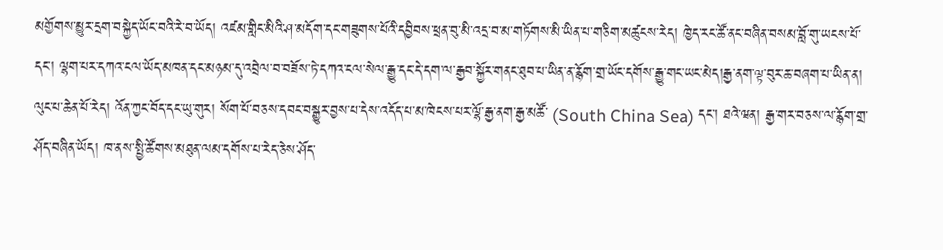མགྱོགས་མྱུར་དྲག་བསྐྱེད་ཡོང་བའི་རེ་བ་ཡོད། འཛམ་གླིང་མིའི་ཤ་མདོག་དང་གཟུགས་པོའི་དབྱིབས་ཕྲན་བུ་མི་འདྲ་བ་མ་གཏོགས་མི་ཡིན་པ་གཅིག་མཚུངས་རེད། ཁྱེད་རང་ཚོ་ནང་བཞིན་བསམ་བློ་གུ་ཡངས་པོ་དང་། ལྷག་པར་དཀའ་ངལ་ཡོད་མཁན་དང་མཉམ་དུ་འབྲེལ་བ་བཟོས་ཏེ་དཀའ་ངལ་སེལ་རྒྱུ་དང་དེ་དག་ལ་རྒྱབ་སྐྱོར་གནང་ཐུབ་པ་ཡིན་ན་རྙོག་གྲ་ཡོང་དགོས་རྒྱུ་གང་ཡང་མེད།རྒྱ་ནག་ལྟ་བུར་ཆ་བཞག་པ་ཡིན་ན། ལུང་པ་ཆེན་པོ་རེད། འོན་ཀྱང་བོད་དང་ཡུ་གུར། སོག་པོ་བཅས་དབང་བསྒྱུར་བྱས་པ་དེས་འདོད་པ་མ་ཁེངས་པར་ལྷོ་རྒྱ་ནག་རྒྱ་མཚོ་ (South China Sea) དང་། ཐའེ་ཝན། རྒྱ་གར་བཅས་ལ་རྙོག་གྲ་ཤོད་བཞིན་ཡོད། ཁ་ནས་སྤྱི་ཚོགས་མཐུན་ལམ་དགོས་པ་རེད་ཅེས་ཤོད་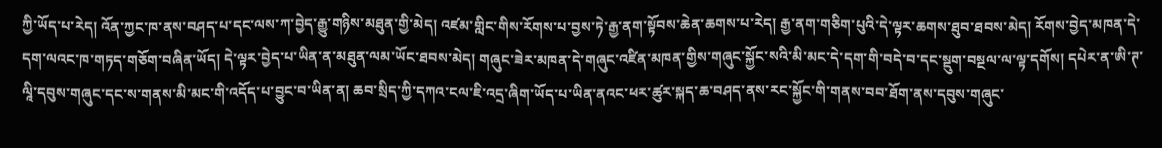ཀྱི་ཡོད་པ་རེད། འོན་ཀྱང་ཁ་ནས་བཤད་པ་དང་ལས་ཀ་བྱེད་རྒྱུ་གཉིས་མཐུན་གྱི་མེད། འཛམ་གླིང་གིས་རོགས་པ་བྱས་ཏེ་རྒྱ་ནག་སྟོབས་ཆེན་ཆགས་པ་རེད། རྒྱ་ནག་གཅིག་པུའི་དེ་ལྟར་ཆགས་ཐུབ་ཐབས་མེད། རོགས་བྱེད་མཁན་དེ་དག་ལའང་ཁ་གཏད་གཅོག་བཞིན་ཡོད། དེ་ལྟར་བྱེད་པ་ཡིན་ན་མཐུན་ལམ་ཡོང་ཐབས་མེད། གཞུང་ཟེར་མཁན་དེ་གཞུང་འཛིན་མཁན་གྱིས་གཞུང་སྐྱོང་སའི་མི་མང་དེ་དག་གི་བདེ་བ་དང་སྡུག་བསྔལ་ལ་ལྟ་དགོས། དཔེར་ན་ཨི་ཊ་ལཱི་དབུས་གཞུང་དང་ས་གནས་མི་མང་གི་འདོད་པ་བྱུང་བ་ཡིན་ན། ཆབ་སྲིད་ཀྱི་དཀའ་ངལ་ཇི་འདྲ་ཞིག་ཡོད་པ་ཡིན་ནའང་ཕར་ཚུར་སྐད་ཆ་བཤད་ནས་རང་སྐྱོང་གི་གནས་བབ་ཐོག་ནས་དབུས་གཞུང་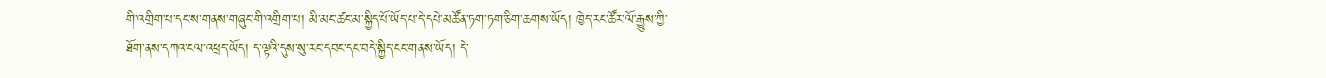གི་འགྲིག་པ་དང་ས་གནས་གཞུང་གི་འགྲིག་པ། མི་མང་ཚང་མ་སྐྱིད་པོ་ཡོད་པ་དེ་དཔེ་མཚོན་ཏག་ཏག་ཅིག་ཆགས་ཡོད། ཁྱེད་རང་ཚོར་ལོ་རྒྱུས་ཀྱི་ཐོག་ནས་དཀའ་ངལ་འཕྲད་ཡོད། ད་ལྟའི་དུས་སུ་རང་དབང་དང་བདེ་སྐྱིད་ངང་གནས་ཡོད། དེ་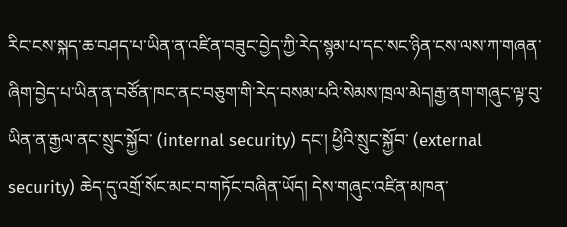རིང་ངས་སྐད་ཆ་བཤད་པ་ཡིན་ན་འཛིན་བཟུང་བྱེད་ཀྱི་རེད་སྙམ་པ་དང་སང་ཉིན་ངས་ལས་ཀ་གཞན་ཞིག་བྱེད་པ་ཡིན་ན་བཙོན་ཁང་ནང་བཅུག་གི་རེད་བསམ་པའི་སེམས་ཁྲལ་མེད།རྒྱ་ནག་གཞུང་ལྟ་བུ་ཡིན་ན་རྒྱལ་ནང་སྲུང་སྐྱོབ་ (internal security) དང་། ཕྱིའི་སྲུང་སྐྱོབ་ (external security) ཆེད་དུ་འགྲོ་སོང་མང་བ་གཏོང་བཞིན་ཡོད། དེས་གཞུང་འཛིན་མཁན་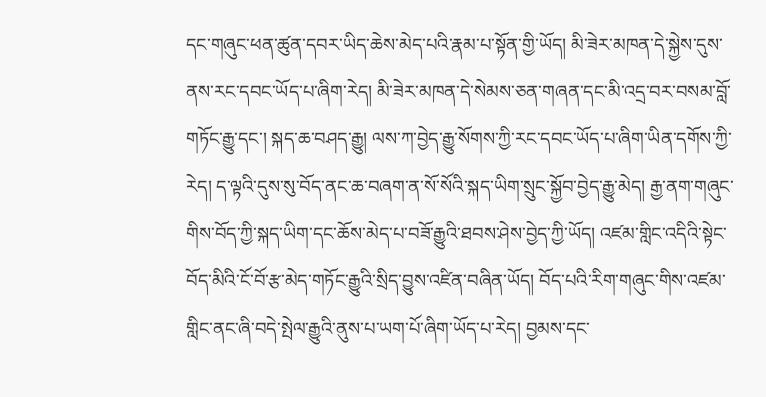དང་གཞུང་ཕན་ཚུན་དབར་ཡིད་ཆེས་མེད་པའི་རྣམ་པ་སྟོན་གྱི་ཡོད། མི་ཟེར་མཁན་དེ་སྐྱེས་དུས་ནས་རང་དབང་ཡོད་པ་ཞིག་རེད། མི་ཟེར་མཁན་དེ་སེམས་ཅན་གཞན་དང་མི་འདྲ་བར་བསམ་བློ་གཏོང་རྒྱུ་དང་། སྐད་ཆ་བཤད་རྒྱུ། ལས་ཀ་བྱེད་རྒྱུ་སོགས་ཀྱི་རང་དབང་ཡོད་པ་ཞིག་ཡིན་དགོས་ཀྱི་རེད། ད་ལྟའི་དུས་སུ་བོད་ནང་ཆ་བཞག་ན་སོ་སོའི་སྐད་ཡིག་སྲུང་སྐྱོབ་བྱེད་རྒྱུ་མེད། རྒྱ་ནག་གཞུང་གིས་བོད་ཀྱི་སྐད་ཡིག་དང་ཆོས་མེད་པ་བཟོ་རྒྱུའི་ཐབས་ཤེས་བྱེད་ཀྱི་ཡོད། འཛམ་གླིང་འདིའི་སྟེང་བོད་མིའི་ངོ་བོ་རྩ་མེད་གཏོང་རྒྱུའི་སྲིད་བྱུས་འཛིན་བཞིན་ཡོད། བོད་པའི་རིག་གཞུང་གིས་འཛམ་གླིང་ནང་ཞི་བདེ་སྤེལ་རྒྱུའི་ནུས་པ་ཡག་པོ་ཞིག་ཡོད་པ་རེད། བྱམས་དང་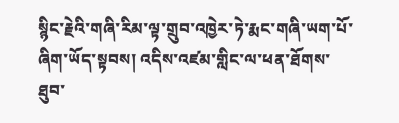སྙིང་རྗེའི་གཞི་རིམ་ལྟ་གྲུབ་འཁྱེར་ཏེ་རྨང་གཞི་ཡག་པོ་ཞིག་ཡོད་སྟབས། འདིས་འཛམ་གླིང་ལ་ཕན་ཐོགས་ཐུབ་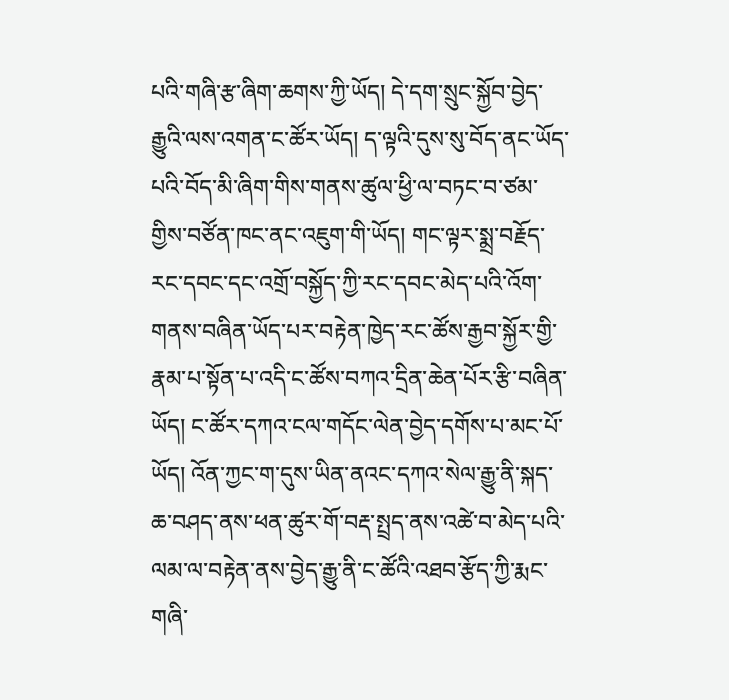པའི་གཞི་རྩ་ཞིག་ཆགས་ཀྱི་ཡོད། དེ་དག་སྲུང་སྐྱོབ་བྱེད་རྒྱུའི་ལས་འགན་ང་ཚོར་ཡོད། ད་ལྟའི་དུས་སུ་བོད་ནང་ཡོད་པའི་བོད་མི་ཞིག་གིས་གནས་ཚུལ་ཕྱི་ལ་བཏང་བ་ཙམ་གྱིས་བཙོན་ཁང་ནང་འཇུག་གི་ཡོད། གང་ལྟར་སྨྲ་བརྗོད་རང་དབང་དང་འགྲོ་བསྐྱོད་ཀྱི་རང་དབང་མེད་པའི་འོག་གནས་བཞིན་ཡོད་པར་བརྟེན་ཁྱེད་རང་ཚོས་རྒྱབ་སྐྱོར་གྱི་རྣམ་པ་སྟོན་པ་འདི་ང་ཚོས་བཀའ་དྲིན་ཆེན་པོར་རྩི་བཞིན་ཡོད། ང་ཚོར་དཀའ་ངལ་གདོང་ལེན་བྱེད་དགོས་པ་མང་པོ་ཡོད། འོན་ཀྱང་ག་དུས་ཡིན་ནའང་དཀའ་སེལ་རྒྱུ་ནི་སྐད་ཆ་བཤད་ནས་ཕན་ཚུར་གོ་བརྡ་སྤྲད་ནས་འཚེ་བ་མེད་པའི་ལམ་ལ་བརྟེན་ནས་བྱེད་རྒྱུ་ནི་ང་ཚོའི་འཐབ་རྩོད་ཀྱི་རྨང་གཞི་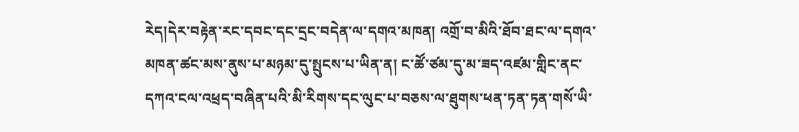རེད།དེར་བརྟེན་རང་དབང་དང་དྲང་བདེན་ལ་དགའ་མཁན། འགྲོ་བ་མིའི་ཐོབ་ཐང་ལ་དགའ་མཁན་ཚང་མས་ནུས་པ་མཉམ་དུ་སྤུངས་པ་ཡིན་ན། ང་ཚོ་ཙམ་དུ་མ་ཟད་འཛམ་གླིང་ནང་དཀའ་ངལ་འཕྲད་བཞིན་པའི་མི་རིགས་དང་ལུང་པ་བཅས་ལ་ཐུགས་ཕན་ཏན་ཏན་གསོ་ཡི་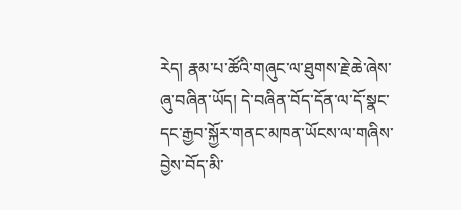རེད། རྣམ་པ་ཚོའི་གཞུང་ལ་ཐུགས་རྗེ་ཆེ་ཞེས་ཞུ་བཞིན་ཡོད། དེ་བཞིན་བོད་དོན་ལ་དོ་སྣང་དང་རྒྱབ་སྐྱོར་གནང་མཁན་ཡོངས་ལ་གཞིས་བྱེས་བོད་མི་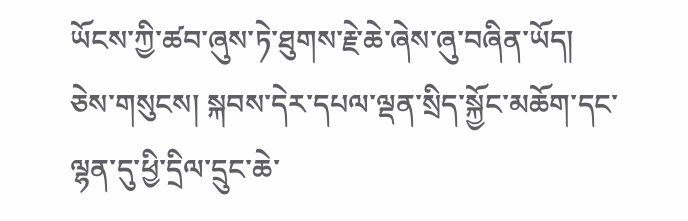ཡོངས་ཀྱི་ཚབ་ཞུས་ཏེ་ཐུགས་རྗེ་ཆེ་ཞེས་ཞུ་བཞིན་ཡོད། ཅེས་གསུངས། སྐབས་དེར་དཔལ་ལྡན་སྲིད་སྐྱོང་མཆོག་དང་ལྷན་དུ་ཕྱི་དྲིལ་དྲུང་ཆེ་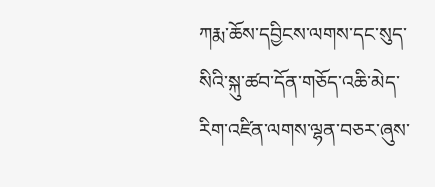ཀརྨ་ཆོས་དབྱིངས་ལགས་དང་སུད་སིའི་སྐུ་ཚབ་དོན་གཅོད་འཆི་མེད་རིག་འཛིན་ལགས་ལྷན་བཅར་ཞུས་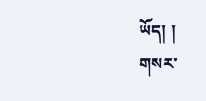ཡོད། །
གསར་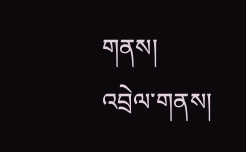གནས།
འབྲེལ་གནས།